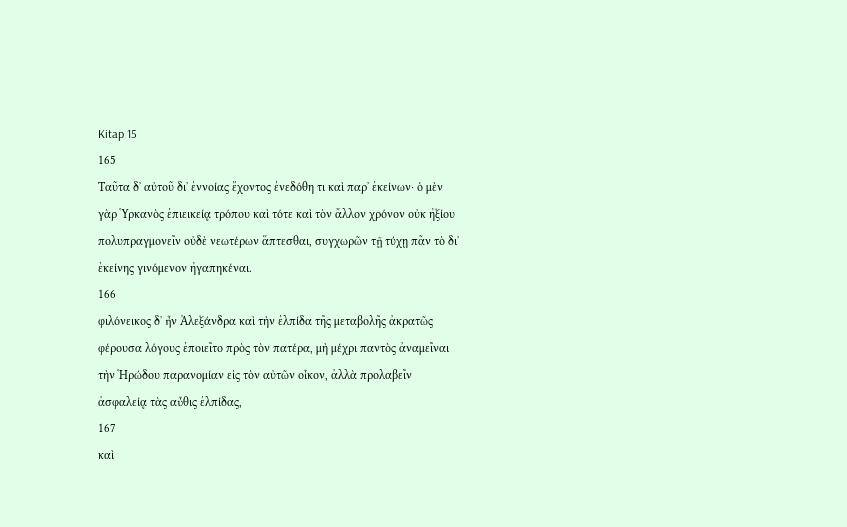Kitap 15
165
Ταῦτα δʼ αὐτοῦ διʼ ἐννοίας ἔχοντος ἐνεδόθη τι καὶ παρʼ ἐκείνων· ὁ μὲν γὰρ Ὑρκανὸς ἐπιεικείᾳ τρόπου καὶ τότε καὶ τὸν ἄλλον χρόνον οὐκ ἠξίου πολυπραγμονεῖν οὐδὲ νεωτέρων ἅπτεσθαι, συγχωρῶν τῇ τύχῃ πᾶν τὸ διʼ ἐκείνης γινόμενον ἠγαπηκέναι.
166
φιλόνεικος δʼ ἦν Ἀλεξάνδρα καὶ τὴν ἐλπίδα τῆς μεταβολῆς ἀκρατῶς φέρουσα λόγους ἐποιεῖτο πρὸς τὸν πατέρα, μὴ μέχρι παντὸς ἀναμεῖναι τὴν Ἡρώδου παρανομίαν εἰς τὸν αὐτῶν οἶκον, ἀλλὰ προλαβεῖν ἀσφαλείᾳ τὰς αὖθις ἐλπίδας,
167
καὶ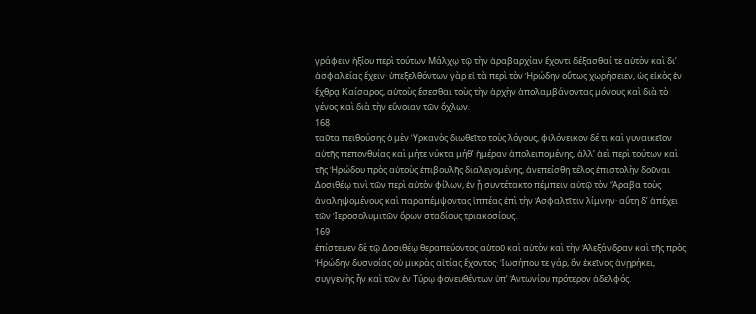γράφειν ἠξίου περὶ τούτων Μάλχῳ τῷ τὴν ἀραβαρχίαν ἔχοντι δέξασθαί τε αὐτὸν καὶ διʼ ἀσφαλείας ἔχειν· ὑπεξελθόντων γὰρ εἰ τὰ περὶ τὸν Ἡρώδην οὕτως χωρήσειεν, ὡς εἰκὸς ἐν ἔχθρᾳ Καίσαρος, αὐτοὺς ἔσεσθαι τοὺς τὴν ἀρχὴν ἀπολαμβάνοντας μόνους καὶ διὰ τὸ γένος καὶ διὰ τὴν εὔνοιαν τῶν ὄχλων.
168
ταῦτα πειθούσης ὁ μὲν Ὑρκανὸς διωθεῖτο τοὺς λόγους, φιλόνεικον δέ τι καὶ γυναικεῖον αὐτῆς πεπονθυίας καὶ μήτε νύκτα μήθʼ ἡμέραν ἀπολειπομένης, ἀλλʼ ἀεὶ περὶ τούτων καὶ τῆς Ἡρώδου πρὸς αὐτοὺς ἐπιβουλῆς διαλεγομένης, ἀνεπείσθη τέλος ἐπιστολὴν δοῦναι Δοσιθέῳ τινὶ τῶν περὶ αὐτὸν φίλων, ἐν ᾗ συντέτακτο πέμπειν αὐτῷ τὸν Ἄραβα τοὺς ἀναληψομένους καὶ παραπέμψοντας ἱππέας ἐπὶ τὴν Ἀσφαλτῖτιν λίμνην· αὕτη δʼ ἀπέχει τῶν Ἱεροσολυμιτῶν ὅρων σταδίους τριακοσίους.
169
ἐπίστευεν δὲ τῷ Δοσιθέῳ θεραπεύοντος αὐτοῦ καὶ αὐτὸν καὶ τὴν Ἀλεξάνδραν καὶ τῆς πρὸς Ἡρώδην δυσνοίας οὐ μικρὰς αἰτίας ἔχοντος· Ἰωσήπου τε γάρ, ὃν ἐκεῖνος ἀνῃρήκει, συγγενὴς ἦν καὶ τῶν ἐν Τύρῳ φονευθέντων ὑπʼ Ἀντωνίου πρότερον ἀδελφός.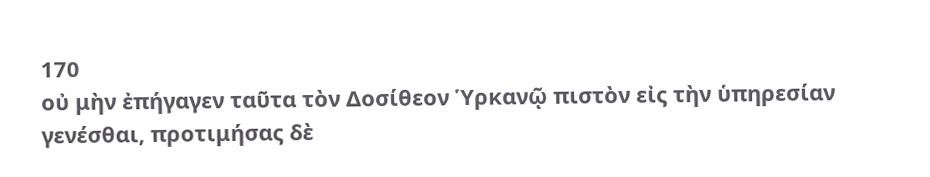170
οὐ μὴν ἐπήγαγεν ταῦτα τὸν Δοσίθεον Ὑρκανῷ πιστὸν εἰς τὴν ὑπηρεσίαν γενέσθαι, προτιμήσας δὲ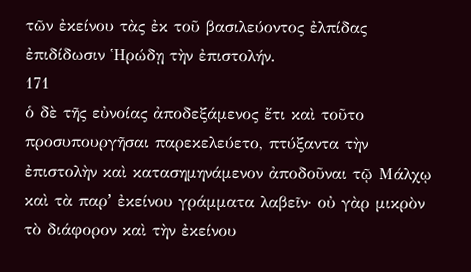τῶν ἐκείνου τὰς ἐκ τοῦ βασιλεύοντος ἐλπίδας ἐπιδίδωσιν Ἡρώδῃ τὴν ἐπιστολήν.
171
ὁ δὲ τῆς εὐνοίας ἀποδεξάμενος ἔτι καὶ τοῦτο προσυπουργῆσαι παρεκελεύετο, πτύξαντα τὴν ἐπιστολὴν καὶ κατασημηνάμενον ἀποδοῦναι τῷ Μάλχῳ καὶ τὰ παρʼ ἐκείνου γράμματα λαβεῖν· οὐ γὰρ μικρὸν τὸ διάφορον καὶ τὴν ἐκείνου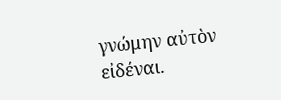γνώμην αὐτὸν εἰδέναι.